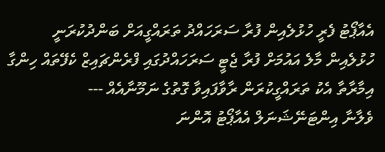އެއާޕޯޓު ފެރީ ހުޅުލެއިން ފުރާ ސަރަހައްދު ތަރައްގީއަށް ބަންދުކުރަނީ
ހުޅުލެއިން މާލެ އައުމަށް ފުރާ ޖެޓީ ސަރަހައްދުގައި ފްރެންޗައިޒް ކެފޭތައް ހިންގާ އިމާރާތާ އެކު ތަރައްގީކުރަން ރާވާފައިވާ ގޮތުގެ ނަމޫނާއެއް ---
ވެލާނާ އިންޓަނޭޝަނަލް އެއާޕޯޓު އޮންނަ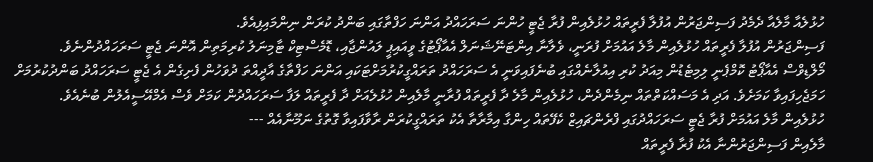ހުޅުލެއާ މާލެއާ ދެމެދު ފަސިންޖަރުން އުފުލާ ފެރީތައް ހުޅުލެއިން ފުރާ ޖެޓީ ހުންނަ ސަރަހައްދު އަންނަ ހަފްތާގައި ބަންދު ކުރަން ނިންމައިފިއެވެ.
ފަސިންޖަރުން އުފުލާ ފެރީތައް ހުޅުލެއިން މާލެ އައުމަށް ފުރަނީ، ވެލާނާ އިންޓަނޭޝަނަލް އެއާޕޯޓުގެ ވީއައިޕީ ލައުންޖާއި، ޑޮމެސްޓިކް ޓާމިނަލު ކުރިމަތިން އޮންނަ ޖެޓީ ސަރަހައްދުންނެވެ.
މޯލްޑިވްސް އެއާޕޯޓު ކޮމްޕެނީ ލިމިޓެޑުން މިއަދު ކުރި އިއުލާނެއްގައި ބުނެފައިވަނީ އެ ސަރަހައްދު ތަރައްގީކުރުމަށްޓަކައި އަންނަ ހަފްތާގެ އާދީއްތަ ދުވަހުން ފެށިގެން އެ ޖެޓީ ސަރަހައްދު ބަންދުކުރުމަށް ހަމަޖެހިފައިވާ ކަމަށެވެ. އަދި އެ މަސައްކަތްތައް ނިމެންދެން، ހުޅުލެއިން މާލެ ދާ ފެރީތައް ފުރާނީ މާލެއިން ހުޅުލެއަށް ދާ ފެރީތައް ލަފާ ސަރަހައްދުން ކަމަށް ވެސް އެމްއޭސީއެލުން ބުނެއެވެ.
ހުޅުލެއިން މާލެ އައުމަށް ފުރާ ޖެޓީ ސަރަހައްދުގައި ފްރެންޗައިޒް ކެފޭތައް ހިންގާ އިމާރާތާ އެކު ތަރައްގީކުރަން ރާވާފައިވާ ގޮތުގެ ނަމޫނާއެއް ---
މާލެއިން ފަސިންޖަރުންނާ އެކު ފުރާ ފެރީތައް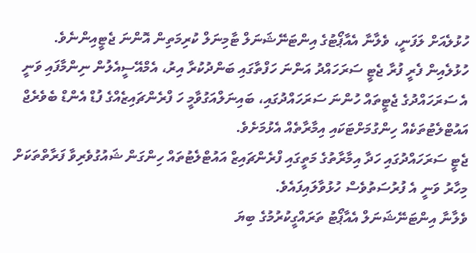ހުޅުލެއަށް ލަފަނީ، ވެލާނާ އެއާޕޯޓުގެ އިންޓަނޭޝަނަލް ޓާމިނަލް ކުރިމަތިން އޮންނަ ޖެޓީއިންނެވެ.
ހުޅުލެއިން ފެރީ ފުރާ ޖެޓީ ސަރަހައްދު އަންނަ ހަފްތާގައި ބަންދުކުރާ އިރު، އެމްއޭސީއެލުން ނިންމާފައި ވަނީ އެ ސަރަހައްދުގެ ޖެޓީތައް ހުންނަ ސަރަހައްދުގައި، ބައިނަލްއަގުވާމީ ހަ ފްރެންޗައިޒެއްގެ ފުޑް އެންޑް ބެވެރެޖް އައުޓްލެޓުތަކެއް ހިންގުމަށްޓަކައި އިމާރާތެއް އެޅުމަށެވެ.
ޖެޓީ ސަރަހައްދުގައި ހަދާ އިމާރާތުގެ މަތީގައި ފްރެންޗައިޒް އައުޓްލެޓުތައް ހިންގަން ޝައުގުވެރިވާ ފަރާތްތަކަށް މިހާރު ވަނީ އެ ފުރުސަތުވެސް ހުޅުވާލައިފައެވެ.
ވެލާނާ އިންޓަނޭޝަނަލް އެއާޕޯޓު ތަރައްގީކުރުމުގެ ބިޔަ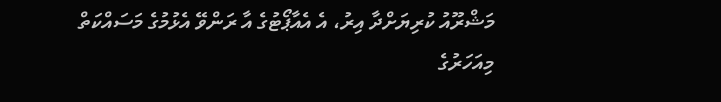މަޝްރޫއު ކުރިޔަށްދާ އިރު، އެ އެއާޕޯޓުގެ އާ ރަންވޭ އެޅުމުގެ މަސައްކަތް މިއަހަރުގެ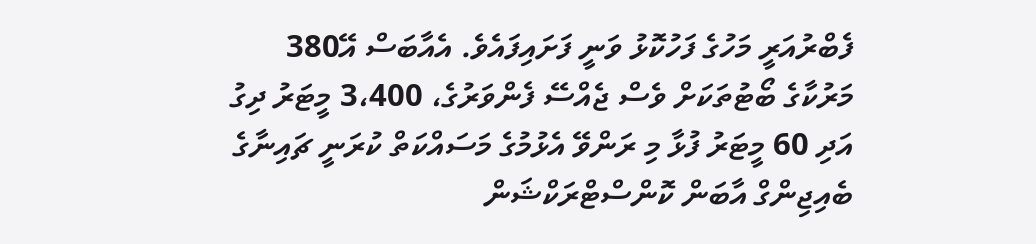ފެބްރުއަރީ މަހުގެ ފަހުކޮޅު ވަނީ ފަށައިފައެވެ. އެއާބަސް އޭ380 މަރުކާގެ ބޯޓުތަކަށް ވެސް ޖެއްސޭ ފެންވަރުގެ، 3،400 މީޓަރު ދިގު އަދި 60 މީޓަރު ފުޅާ މި ރަންވޭ އެޅުމުގެ މަސައްކަތް ކުރަނީ ޗައިނާގެ ބެއިޖިންގް އާބަން ކޮންސްޓްރަކްޝަން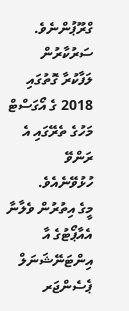ގްރޫޕުންނެވެ. ސަރުކާރުން ލަފާކުރާ ގޮތުގައި 2018 ގެ އޯގަސްޓް މަހުގެ ތެރޭގައި އެ ރަންވޭ ހުޅުވޭނެއެވެ.
މީގެ އިތުރުން ވެލާނާ އެއާޕޯޓުގެ އާ އިންޓަނޭޝަނަލް ޕެސެންޖަރ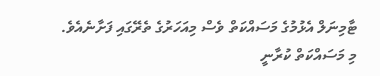ޓާމިނަލް އެޅުމުގެ މަސައްކަތް ވެސް މިއަހަރުގެ ތެރޭގައި ފަށާނެއެވެ. މި މަސައްކަތް ކުރާނީ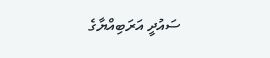ސައުދީ އަރަބިއްޔާގެ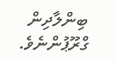ބިންލާދިން ގްރޫޕުންނެވެ.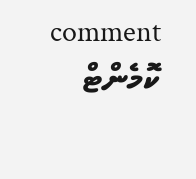comment ކޮމެންޓް